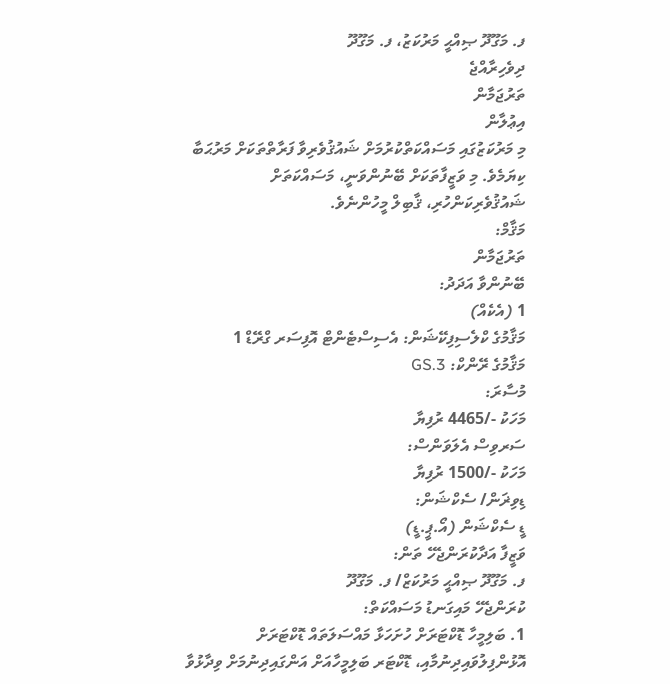ފ. މަގޫދޫ ޞިއްޙީ މަރުކަޒު، ފ. މަގޫދޫ
ދިވެހިރާއްޖެ
ތަރުޖަމާން
އިޢުލާން
މި މަރުކަޒުގައި މަސައްކަތްކުރުމަށް ޝައުޤުވެރިވާ ފަރާތްތަކަށް މަރުޙަބާ ކިޔަމެވެ. މި ވަޒީފާތަކަށް ބޭނުންވަނީ، މަސައްކަތަށް ޝައުޤުވެރިކަންހުރި، ޤާބިލް މީހުންނެވެ.
މަޤާމް:
ތަރުޖަމާން
ބޭނުންވާ އަދަދު:
1 (އެކެއް)
މަޤާމުގެ ކްލެސިފިކޭޝަން: އެސިސްޓެންޓް އޮފިސަރ ގްރޭޑް 1
މަޤާމުގެ ރޭންކް: GS.3
މުސާރަ:
މަހަކު -/4465 ރުފިޔާ
ސަރވިސް އެލަވަންސް:
މަހަކު -/1500 ރުފިޔާ
ޑިވިޜަން/ ސެކްޝަން:
ޑީ ސެކްޝަން (އޯ.ޕީ.ޑީ)
ވަޒީފާ އަދާކުރަންޖެހޭ ތަން:
ފ. މަގޫދޫ ޞިއްޙީ މަރުކަޒް/ ފ. މަގޫދޫ
ކުރަންޖެހޭ މައިގަނޑު މަސައްކަތް:
1. ބަލިމީހާ ޑޮކްޓަރަށް ހުށަހަޅާ މައްސަލަތައް ޑޮކްޓަރަށް އޮޅުންފިލުވައިދިނުމާއި، ޑޮކްޓަރ ބަލިމީހާއަށް އަންގައިދިނުމަށް ވިދާޅުވާ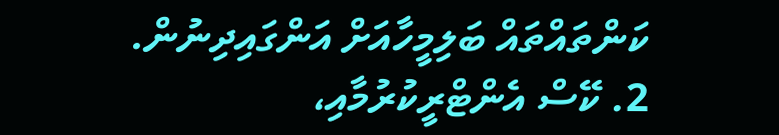ކަންތައްތައް ބަލިމީހާއަށް އަންގައިދިނުން.
2. ކޭސް އެންޓްރީކުރުމާއި،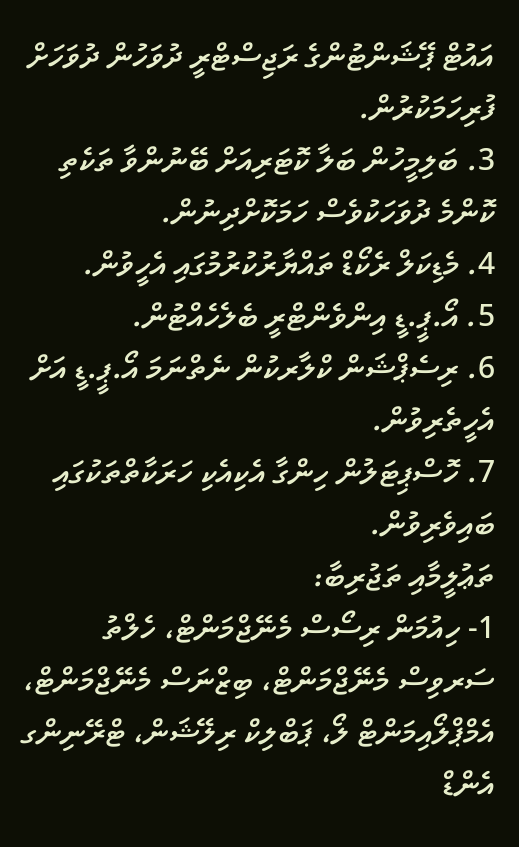އައުޓް ޕޭޝަންޓުންގެ ރަޖިސްޓްރީ ދުވަހުން ދުވަހަށް ފުރިހަމަކުރުން.
3. ބަލިމީހުން ބަލާ ކޮޓަރިއަށް ބޭނުންވާ ތަކެތި ކޮންމެ ދުވަހަކުވެސް ހަމަކޮށްދިނުން.
4. މެޑިކަލް ރެކޯޑް ތައްޔާރުކުރުމުގައި އެހީވުން.
5. އޯ.ޕީ.ޑީ އިންވެންޓްރީ ބެލެހެއްޓުން.
6. ރިސެޕްޝަން ކްލާރކުން ނެތްނަމަ އޯ.ޕީ.ޑީ އަށް އެހީތެރިވުން.
7. ހޮސްޕިޓަލުން ހިންގާ އެކިއެކި ހަރަކާތްތަކުގައި ބައިވެރިވުން.
ތަޢުލީމާއި ތަޖުރިބާ:
1- ހިއުމަން ރިސޯސް މެނޭޖްމަންޓް، ހެލްތު ސަރވިސް މެނޭޖްމަންޓް، ބިޒްނަސް މެނޭޖްމަންޓް، އެމްޕްލޯއިމަންޓް ލޯ، ޕަބްލިކް ރިލޭޝަން، ޓްރޭނިންގ އެންޑް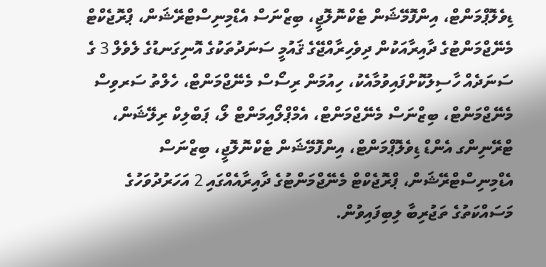ޑިވެލޮޕްމަންޓް، އިންފޮމޭޝަން ޓެކްނޮލޮޖީ، ބިޒްނަސް އެޑްމިނިސްޓްރޭޝަން، ޕްރޮޖެކްޓް މެނޭޖްމަންޓުގެ ދާއިރާއަކުން ދިވެހިރާއްޖޭގެ ޤައުމީ ސަނަދުތަކުގެ އޮނިގަނޑުގެ ލެވެލް 3 ގެ ސަނަދެއް ހާސިލުކޮށްފައިވުމާއެކު، ހިއުމަން ރިސޯސް މެނޭޖްމަންޓް، ހެލްތު ސަރވިސް މެނޭޖްމަންޓް، ބިޒްނަސް މެނޭޖްމަންޓް، އެމްޕްލޯއިމަންޓް ލޯ، ޕަބްލިކް ރިލޭޝަން، ޓްރޭނިންގ އެންޑް ޑިވެލޮޕްމަންޓް، އިންފޮމޭޝަން ޓެކްނޮލޮޖީ، ބިޒްނަސް އެޑްމިނިސްޓްރޭޝަން، ޕްރޮޖެކްޓް މެނޭޖްމަންޓުގެ ދާއިރާއެއްގައި 2 އަހަރުދުވަހުގެ މަސައްކަތުގެ ތަޖުރިބާ ލިބިފައިވުން.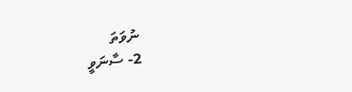ނުވަތަ
2- ސާނަވީ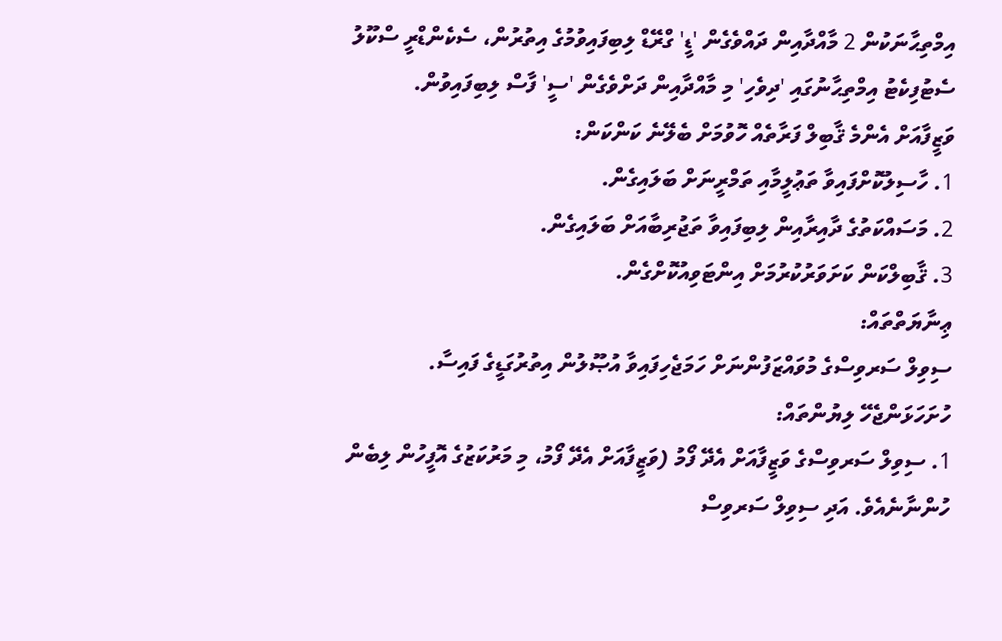އިމްތިޙާނަކުން 2 މާއްދާއިން ދައްވެގެން 'ޑީ' ގްރޭޑް ލިބިފައިވުމުގެ އިތުރުން، ސެކެންޑްރީ ސްކޫލު ސެޓުފިކެޓު އިމްތިޙާނުގައި 'ދިވެހި' މި މާއްދާއިން ދަށްވެގެން 'ސީ' ފާސް ލިބިފައިވުން.
ވަޒީފާއަށް އެންމެ ޤާބިލް ފަރާތެއް ހޮވުމަށް ބެލޭނެ ކަންކަން:
1. ހާސިލުކޮށްފައިވާ ތަޢުލީމާއި ތަމްރީނަށް ބަލައިގެން.
2. މަސައްކަތުގެ ދާއިރާއިން ލިބިފައިވާ ތަޖުރިބާއަށް ބަލައިގެން.
3. ޤާބިލްކަން ކަށަވަރުކުރުމަށް އިންޓަވިއުކޮށްގެން.
ޢިނާޔަތްތައް:
ސިވިލް ސަރވިސްގެ މުވައްޒަފުންނަށް ހަމަޖެހިފައިވާ އުޞޫލުން އިތުރުގަޑީގެ ފައިސާ.
ހުށަހަޅަންޖެހޭ ލިޔުންތައް:
1. ސިވިލް ސަރވިސްގެ ވަޒީފާއަށް އެދޭ ފޯމު (ވަޒީފާއަށް އެދޭ ފޯމު، މި މަރުކަޒުގެ އޮފީހުން ލިބެން ހުންނާނެއެވެ. އަދި ސިވިލް ސަރވިސް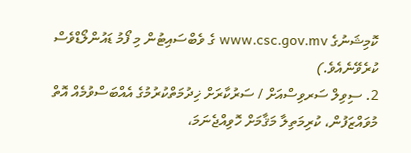ކޮމިޝަނުގެ www.csc.gov.mv ގެ ވެބްސައިޓުން މި ފޯމު ޑައުންލޯޑްވެސް ކުރެވޭނެއެވެ.)
2. ސިވިލް ސަރވިސްއަށް / ސަރުކާރަށް ޚިދުމަތްކުރުމުގެ އެއްބަސްވުމެއް އޮތް މުވައްޒަފުން، ކުރިމަތިލާ މަޤާމަށް ހޮވިއްޖެނަމަ،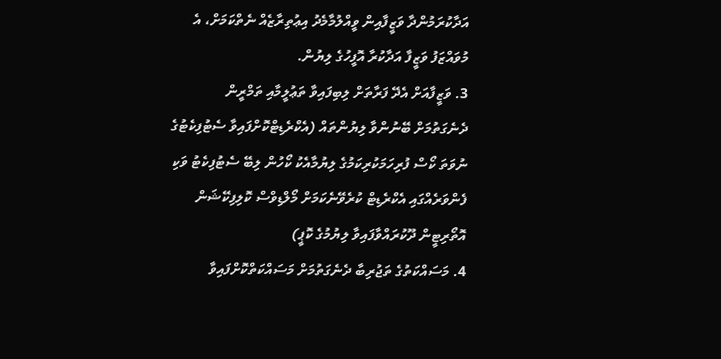އަދާކުރަމުންދާ ވަޒީފާއިން ވީއްލުމާމެދު އިޢުތިރާޒެއް ނެތްކަމަށް، އެ މުވައްޒަފު ވަޒީފާ އަދާކުރާ އޮފީހުގެ ލިޔުން.
3. ވަޒީފާއަށް އެދޭ ފަރާތަށް ލިބިފައިވާ ތަޢުލީމާއި ތަމްރީން ދެނެގަތުމަށް ބޭނުންވާ ލިޔުންތައް (އެކްރެޑިޓްކޮށްފައިވާ ސެޓުފިކެޓުގެ ނުވަތަ ކޯސް ފުރިހަމަކުރިކަމުގެ ލިޔުމާއެކު ކޯހުން ލިބޭ ސެޓުފިކެޓު ވަކި ފެންވަރެއްގައި އެކްރެޑިޓް ކުރެވޭނެކަމަށް މޯލްޑިވްސް ކޮލިފިކޭޝަން އޮތޯރިޓީން ދޫކުރައްވާފައިވާ ލިޔުމުގެ ކޮޕީ)
4. މަސައްކަތުގެ ތަޖުރިބާ ދެނެގަތުމަށް މަސައްކަތްކޮށްފައިވާ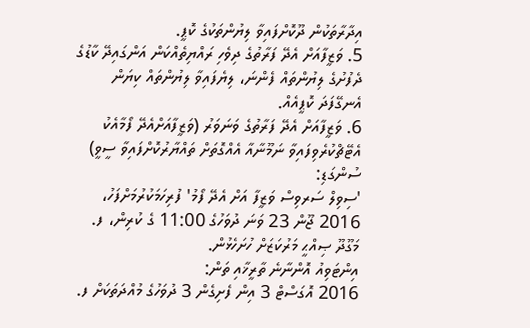އިދާރާތަކުން ދޫކޮށްފައިވާ ލިޔުންތަކުގެ ކޮޕީ.
5. ވަޒީފާއަށް އެދޭ ފަރާތުގެ ދިވެހި ރައްޔިތެއްކަން އަންގައިދޭ ކާޑުގެ ދެފުށުގެ ލިޔުންތައް ފެންނަ، ލިޔެފައިވާ ލިޔުންތައް ކިޔަން އެނގޭފަދަ ކޮޕީއެއް.
6. ވަޒީފާއަށް އެދޭ ފަރާތުގެ ވަނަވަރު (ވަޒީފާއަށްއެދޭ ފޯމާއެކު އެޓޭޗްކުރެވިފައިވާ ނަމޫނާއާ އެއްގޮތަށް ތައްޔާރުކޮށްފައިވާ ސީވީ)
ސުންގަޑި:
'ސިވިލް ސަރވިސް ވަޒީފާ އަށް އެދޭ ފޯމު' ފުރިހަމަކުރުމަށްފަހު، 2016 ޖޫން 23 ވަނަ ދުވަހުގެ 11:00 ގެ ކުރިން، ފ. މަގޫދޫ ޞިއްޙީ މަރުކަޒަށް ހުށަހެޅުން.
އިންޓަވިއު އޮންނާނެ ތާރީޚާއި ތަން:
2016 އޮގަސްޓް 3 އިން ފެށިގެން 3 ދުވަހުގެ މުއްދަތަކަށް ފ.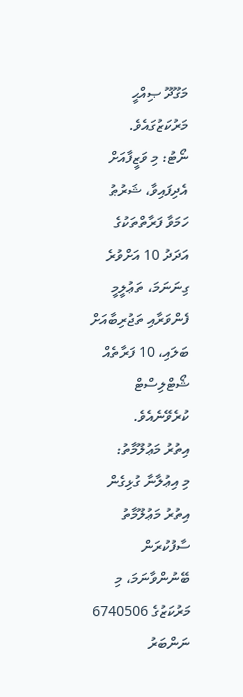މަގޫދޫ ޞިއްޙީ މަރުކަޒުގައެވެ.
ނޯޓު: މި ވަޒީފާއަށް އެދިފައިވާ، ޝަރުޠު ހަމަވާ ފަރާތްތަކުގެ އަދަދު 10 އަށްވުރެ ގިނަނަމަ، ތަޢުލީމީ ފެންވަރާއި ތަޖުރިބާއަށް ބަލައި، 10 ފަރާތެއް ޝޯޓްލިސްޓް ކުރެވޭނެއެވެ.
އިތުރު މަޢުލޫމާތު:
މި އިޢުލާނާ ގުޅިގެން އިތުރު މަޢުލޫމާތު ސާފުކުރަން ބޭނުންވާނަމަ، މި މަރުކަޒުގެ 6740506 ނަންބަރު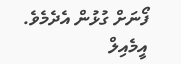ފޯނަށް ގުޅުން އެދެމެވެ. އީމެއިލް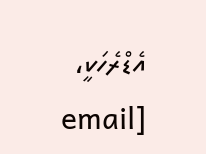އެޑްރެހަކީ، [email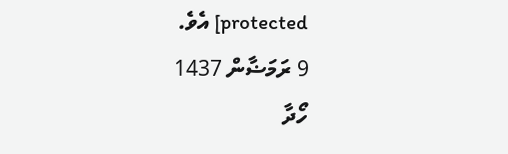protected] އެވެ.
9 ރަމަޟާން 1437
ހޯދާ